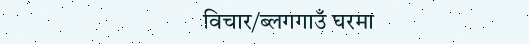विचार/ब्लगगाउँ घरमा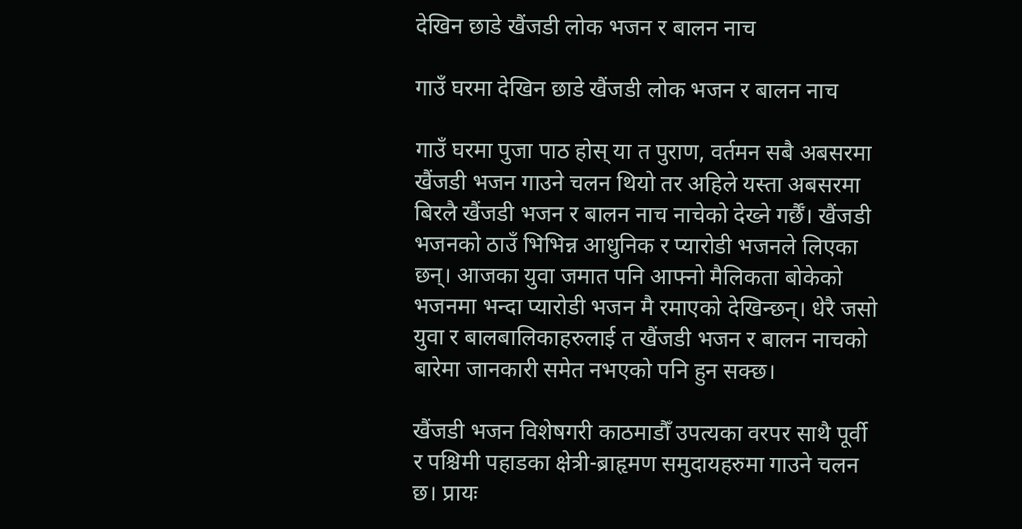देखिन छाडे‌ खैंजडी लोक भजन र बालन नाच

गाउँ घरमा देखिन छाडे‌ खैंजडी लोक भजन र बालन नाच

गाउँ घरमा पुजा पाठ होस् या त पुराण, वर्तमन सबै अबसरमा खैंजडी भजन गाउने चलन थियो तर अहिले यस्ता अबसरमा बिरलै खैंजडी भजन र बालन नाच नाचेको देख्ने गर्छैँ। खैंजडी भजनको ठाउँ भिभिन्न आधुनिक र प्यारोडी भजनले लिएका छन्। आजका युवा जमात पनि आफ्नो मैलिकता बोकेको भजनमा भन्दा प्यारोडी भजन मै रमाएको देखिन्छन्। धेरै जसो युवा र बालबालिकाहरुलाई त खैंजडी भजन र बालन नाचको बारेमा जानकारी समेत नभएको पनि हुन सक्छ।

खैंजडी भजन विशेषगरी काठमाडौँ उपत्यका वरपर साथै पूर्वी र पश्चिमी पहाडका क्षेत्री-ब्राहृमण समुदायहरुमा गाउने चलन छ। प्रायः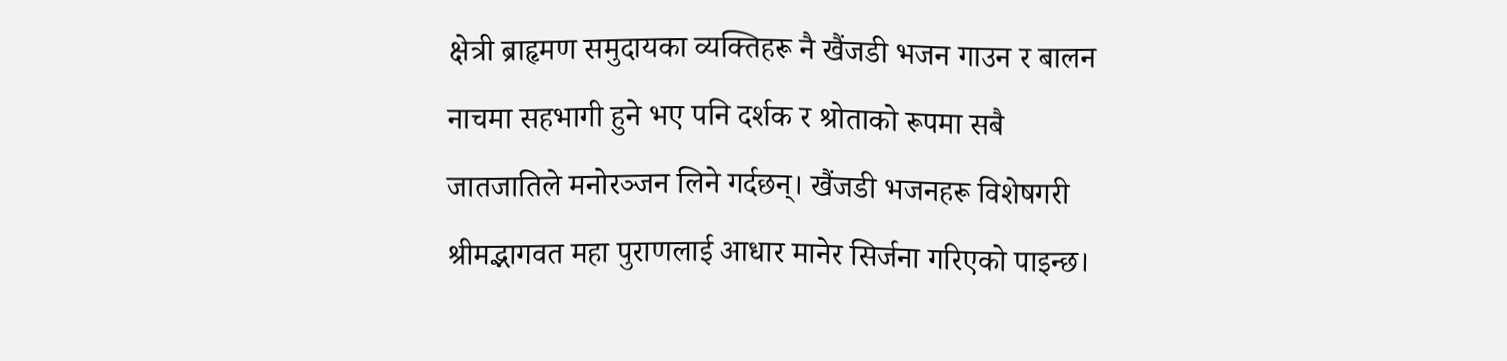क्षेत्री ब्राहृमण समुदायका व्यक्तिहरू नै खैंजडी भजन गाउन र बालन नाचमा सहभागी हुने भए पनि दर्शक र श्रोताको रूपमा सबै जातजातिले मनोरञ्जन लिने गर्दछन्। खैंजडी भजनहरू विशेषगरी श्रीमद्भागवत महा पुराणलाई आधार मानेर सिर्जना गरिएको पाइन्छ।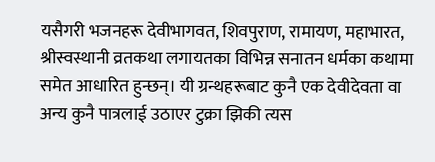यसैगरी भजनहरू देवीभागवत, शिवपुराण, रामायण, महाभारत, श्रीस्वस्थानी व्रतकथा लगायतका विभिन्न सनातन धर्मका कथामा समेत आधारित हुन्छन्। यी ग्रन्थहरूबाट कुनै एक देवीदेवता वा अन्य कुनै पात्रलाई उठाएर टुक्रा झिकी त्यस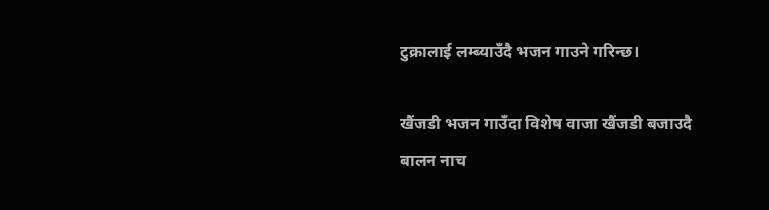टुक्रालाई लम्ब्याउँदै भजन गाउने गरिन्छ।

खैंजडी भजन गाउँदा विशेष वाजा खैंजडी बजाउदै बालन नाच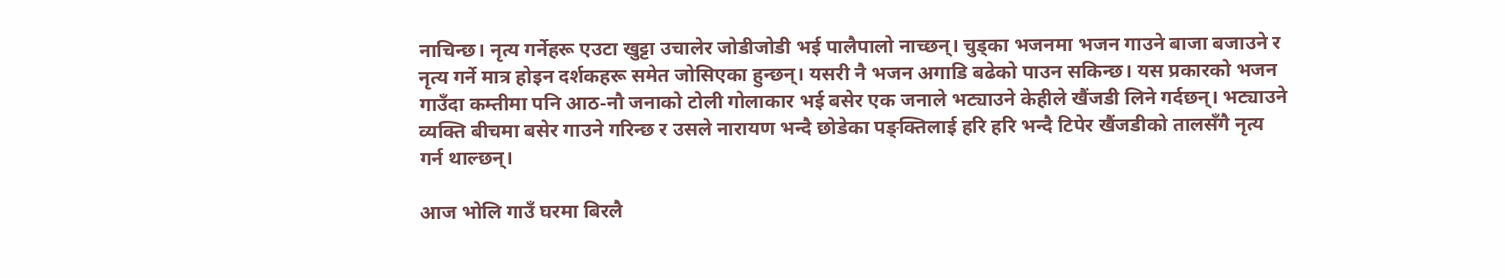नाचिन्छ। नृत्य गर्नेहरू एउटा खुट्टा उचालेर जोडीजोडी भई पालैपालो नाच्छन्। चुड्का भजनमा भजन गाउने बाजा बजाउने र नृत्य गर्ने मात्र होइन दर्शकहरू समेत जोसिएका हुन्छन्। यसरी नै भजन अगाडि बढेको पाउन सकिन्छ। यस प्रकारको भजन गाउँदा कम्तीमा पनि आठ-नौ जनाको टोली गोलाकार भई बसेर एक जनाले भट्याउने केहीले खैंजडी लिने गर्दछन्। भट्याउने व्यक्ति बीचमा बसेर गाउने गरिन्छ र उसले नारायण भन्दै छोडेका पङ्क्तिलाई हरि हरि भन्दै टिपेर खैंजडीको तालसँगै नृत्य गर्न थाल्छन्।

आज भोलि गाउँ घरमा बिरलै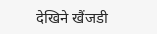देखिने खैंजडी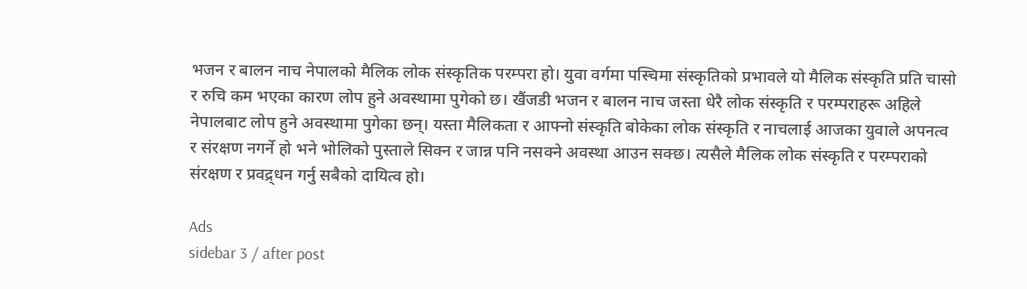भजन र बालन नाच नेपालको मैलिक लोक संस्कृतिक परम्परा हो। युवा वर्गमा पस्चिमा संस्कृतिको प्रभावले यो मैलिक संस्कृति प्रति चासो र रुचि कम भएका कारण लोप हुने अवस्थामा पुगेको छ। खैंजडी भजन र बालन नाच जस्ता धेरै लोक संस्कृति र परम्पराहरू अहिले नेपालबाट लोप हुने अवस्थामा पुगेका छन्। यस्ता मैलिकता र आफ्नो संस्कृति बोकेका लोक संस्कृति र नाचलाई आजका युवाले अपनत्व र संरक्षण नगर्ने हो भने भोलिको पुस्ताले सिक्न र जान्न पनि नसक्ने अवस्था आउन सक्छ। त्यसैले मैलिक लोक संस्कृति र परम्पराको संरक्षण र प्रवद्र्धन गर्नु सबैको दायित्व हो।

Ads
sidebar 3 / after post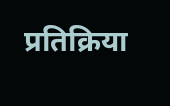प्रतिक्रिया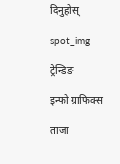दिनुहोस्

spot_img

ट्रेन्डिङ

इन्फो ग्राफिक्स

ताजा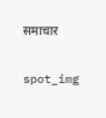समाचार

spot_img